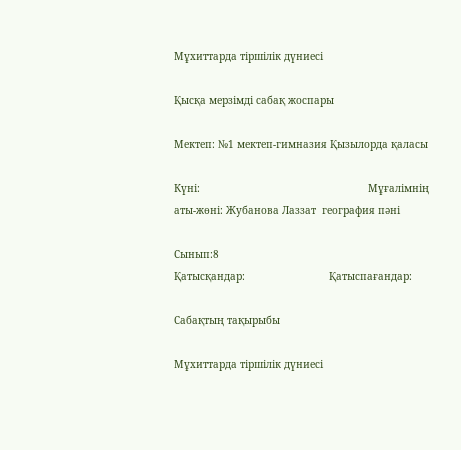Мұхиттарда тіршілік дүниесі

Қысқа мерзімді сабақ жоспары

Мектеп: №1 мектеп-гимназия Қызылорда қаласы

Күні:                                                        Мұғалімнің аты-жөні: Жубанова Лаззат  география пәні

Сынып:8                                                      Қатысқандар:                            Қатыспағандар:

Сабақтың тақырыбы

Мұхиттарда тіршілік дүниесі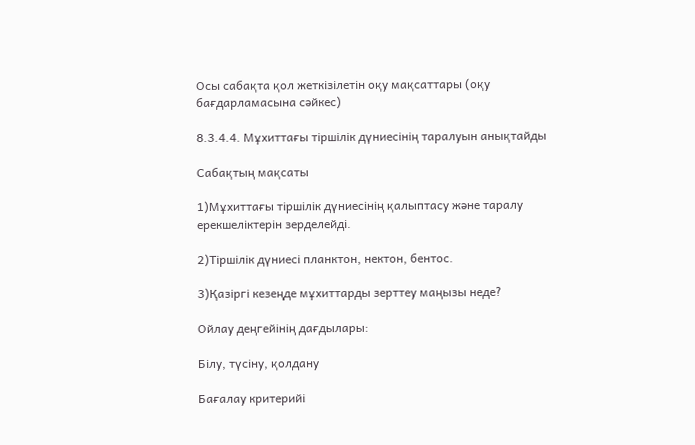Осы сабақта қол жеткізілетін оқу мақсаттары (оқу  бағдарламасына сəйкес)

8.3.4.4. Мұхиттағы тіршілік дүниесінің таралуын анықтайды

Сабақтың мақсаты

1)Мұхиттағы тіршілік дүниесінің қалыптасу және таралу ерекшеліктерін зерделейді.

2)Тіршілік дүниесі планктон, нектон, бентос.

3)Қазіргі кезеңде мұхиттарды зерттеу маңызы неде?

Ойлау деңгейінің дағдылары:

Білу, түсіну, қолдану

Бағалау критерийі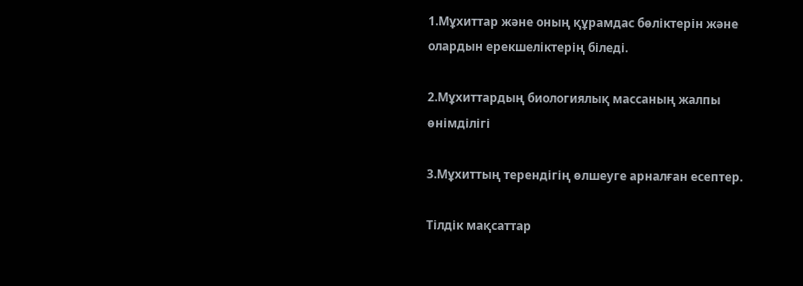1.Мұхиттар және оның құрамдас бөліктерін және олардын ерекшеліктерің біледі.

2.Мұхиттардың биологиялық массаның жалпы өнімділігі

3.Мұхиттың терендігің өлшеуге арналған есептер.

Тілдік мақсаттар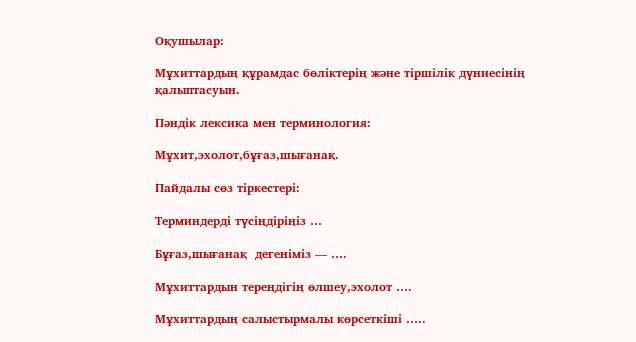Оқушылар:

Мұхиттардың құрамдас бөліктерің және тіршілік дүниесінің қалыптасуын.

Пәндік лексика мен терминология:

Мұхит,эхолот,бұғаз,шығанақ.

Пайдалы сөз тіркестері:

Терминдерді түсіңдіріңіз …

Бұғаз,шығанақ  дегеніміз — ….

Мұхиттардын тереңдігің өлшеу,эхолот ….

Мұхиттардың салыстырмалы көрсеткіші …..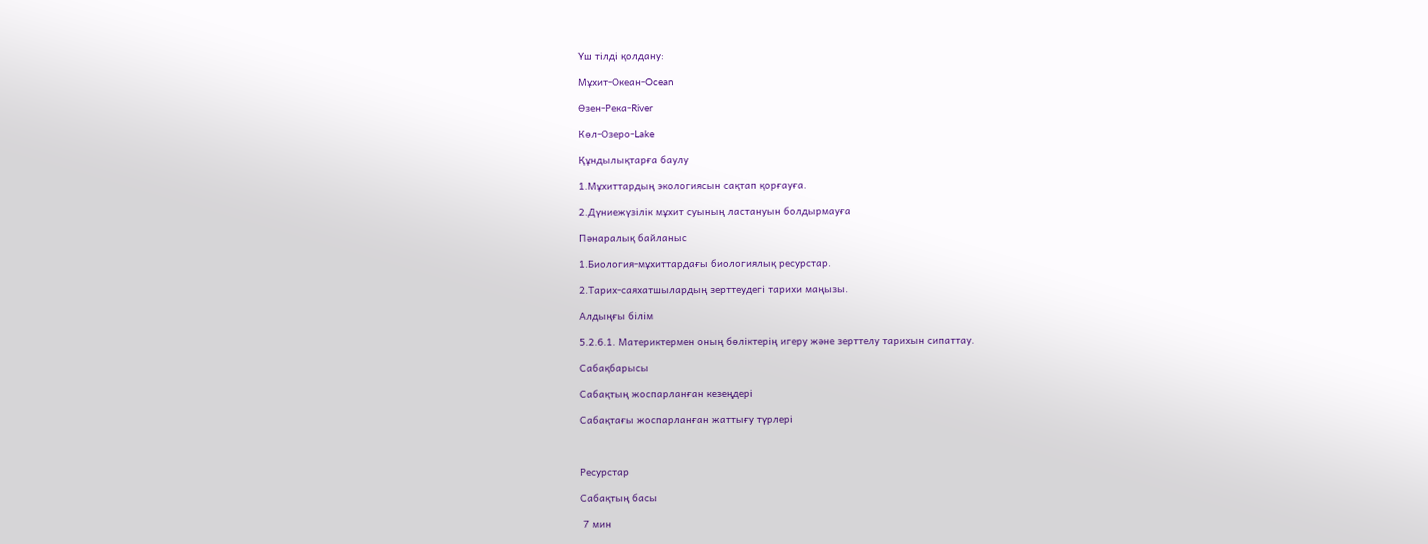Үш тілді қолдану:

Мұхит-Океан-Ocean

Өзен-Река-River

Көл-Озеро-Lake

Құндылықтарға баулу

1.Мұхиттардың экологиясын сақтап қорғауға.

2.Дүниежүзілік мұхит суының ластануын болдырмауға

Пəнаралық байланыс

1.Биология-мұхиттардағы биологиялық ресурстар.

2.Тарих-саяхатшылардың зерттеудегі тарихи маңызы.

Алдыңғы білім

5.2.6.1. Материктермен оның бөліктерің игеру және зерттелу тарихын сипаттау.

Сабақбарысы

Сабақтың жоспарланған кезеңдері

Сабақтағы жоспарланған жаттығу түрлері



Ресурстар

Сабақтың басы

 7 мин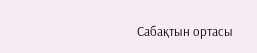Сабақтын ортасы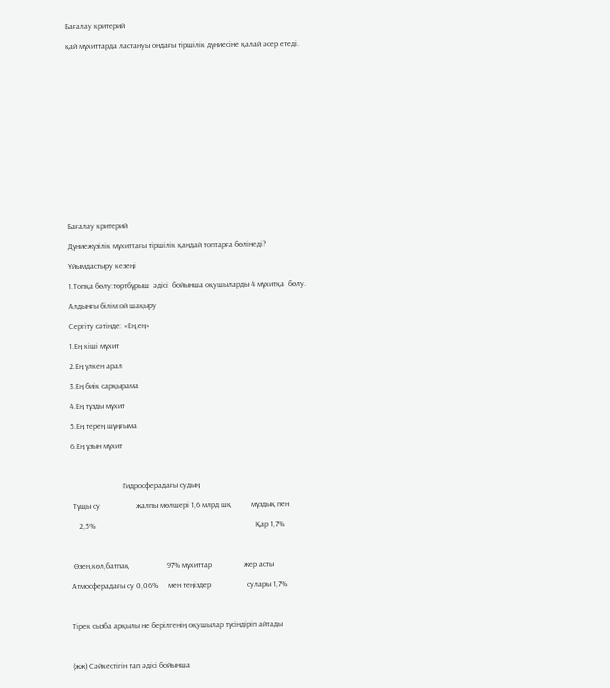Бағалау критерий

қай мұхиттарда ластануы ондағы тіршілік дүниесіне қалай әсер етеді.

















Бағалау критерий

Дүниежүзілік мұхиттағы тіршілік қандай топтарға бөлінеді?

Ұйымдастыру кезеңі

1.Топқа бөлу:төртбұрыш  әдісі  бойынша оқушыларды 4 мұхитқа  бөлу.

Алдынғы білім:ой шақыру

Сергіту сәтінде: «Ең,ең»

1.Ең кіші мұхит

2.Ең үлкен арал

3.Ең биік сарқырама

4.Ең тұзды мұхит

5.Ең терең шұңғыма

6.Ең ұзын мұхит



                          Гидросферадағы судың

 Тұщы су                  жалпы мөлшері 1,6 млрд шқ          мұздық пен

    2,5%                                                                                Қар 1,7%



 Өзен,көл,батпақ                   97% мұхиттар                жер асты

Атмосферадағы су 0,06%     мен теңіздер                  сулары 1,7%



Тірек сызба арқылы не берілгенің оқушылар түсіндіріп айтады



(жж) Сәйкестігін тап әдісі бойынша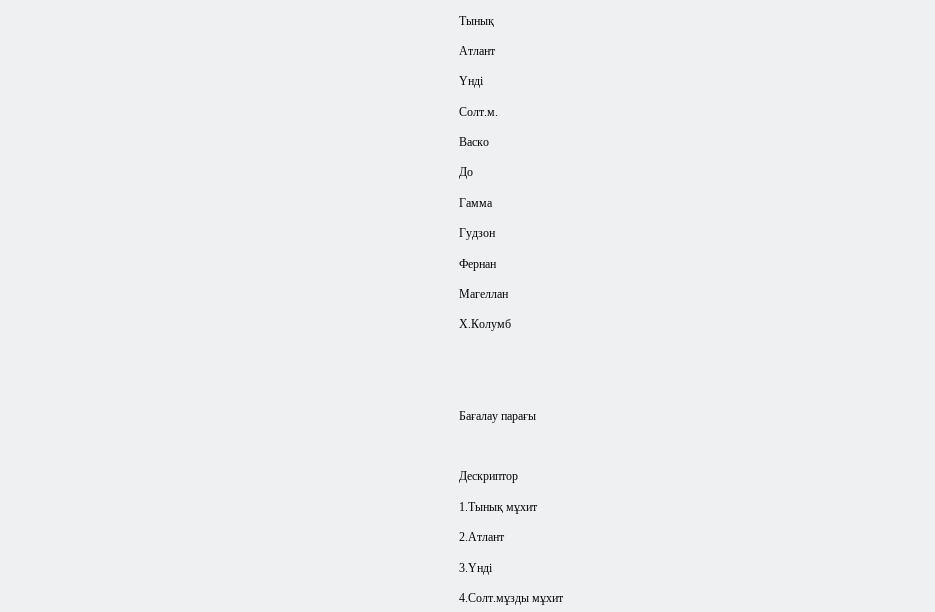Тынық

Атлант

Үнді

Солт.м.

Васко

До

Гамма

Гудзон

Фернан

Магеллан

Х.Колумб





Бағалау парағы



Дескриптор

1.Тынық мұхит

2.Атлант

3.Үнді

4.Солт.мұзды мұхит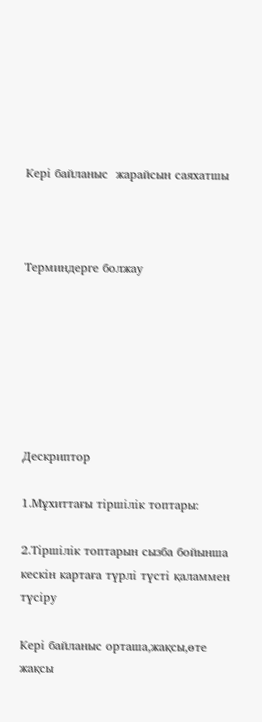Кері байланыс  жарайсын саяхатшы



Терминдерге болжау







Дескриптор

1.Мұхиттағы тіршілік топтары:

2.Тіршілік топтарын сызба бойынша кескін картаға түрлі түсті қаламмен түсіру

Кері байланыс орташа,жақсы,өте жақсы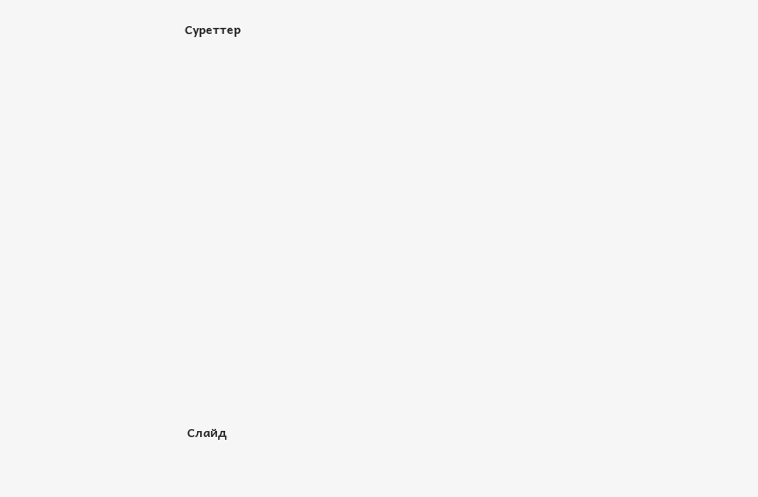Суреттер



























Слайд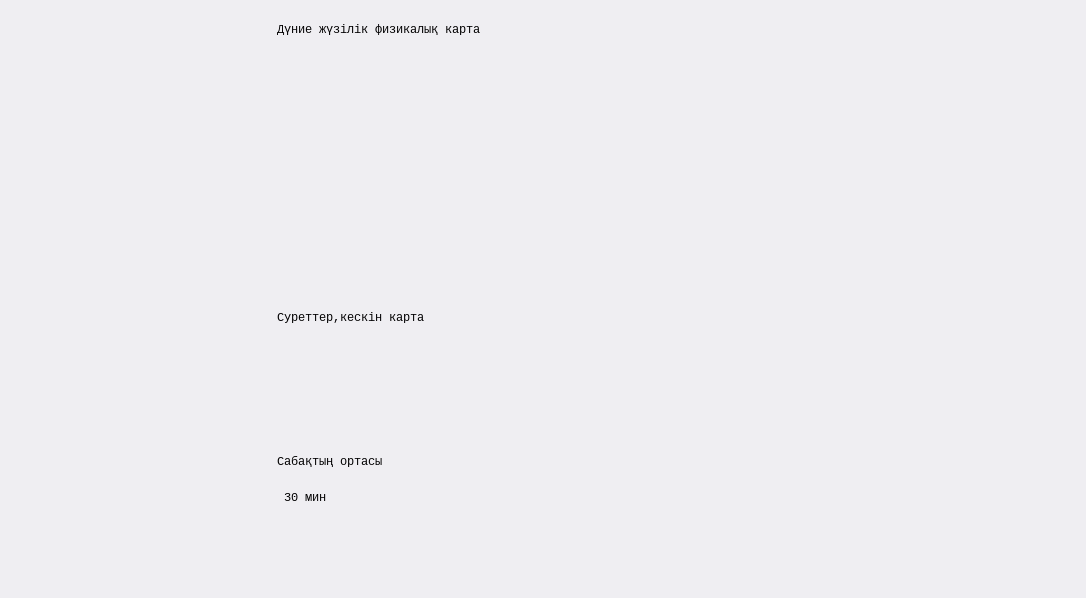Дүние жүзілік физикалық карта















Суреттер,кескін карта







Сабақтың ортасы

 30 мин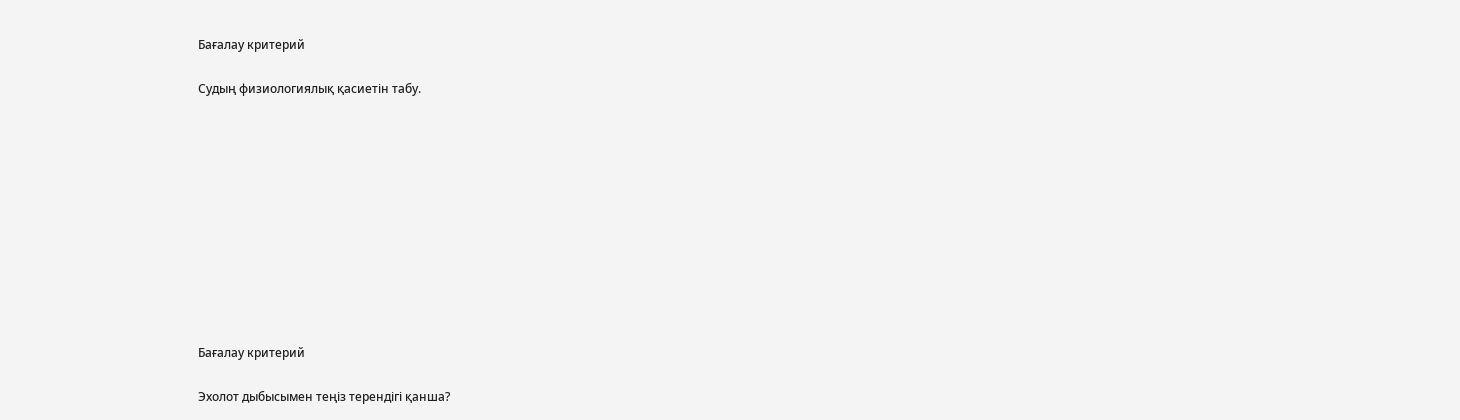Бағалау критерий

Судың физиологиялық қасиетін табу.











Бағалау критерий

Эхолот дыбысымен теңіз терендігі қанша?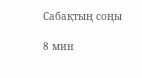Сабақтың соңы

8 мин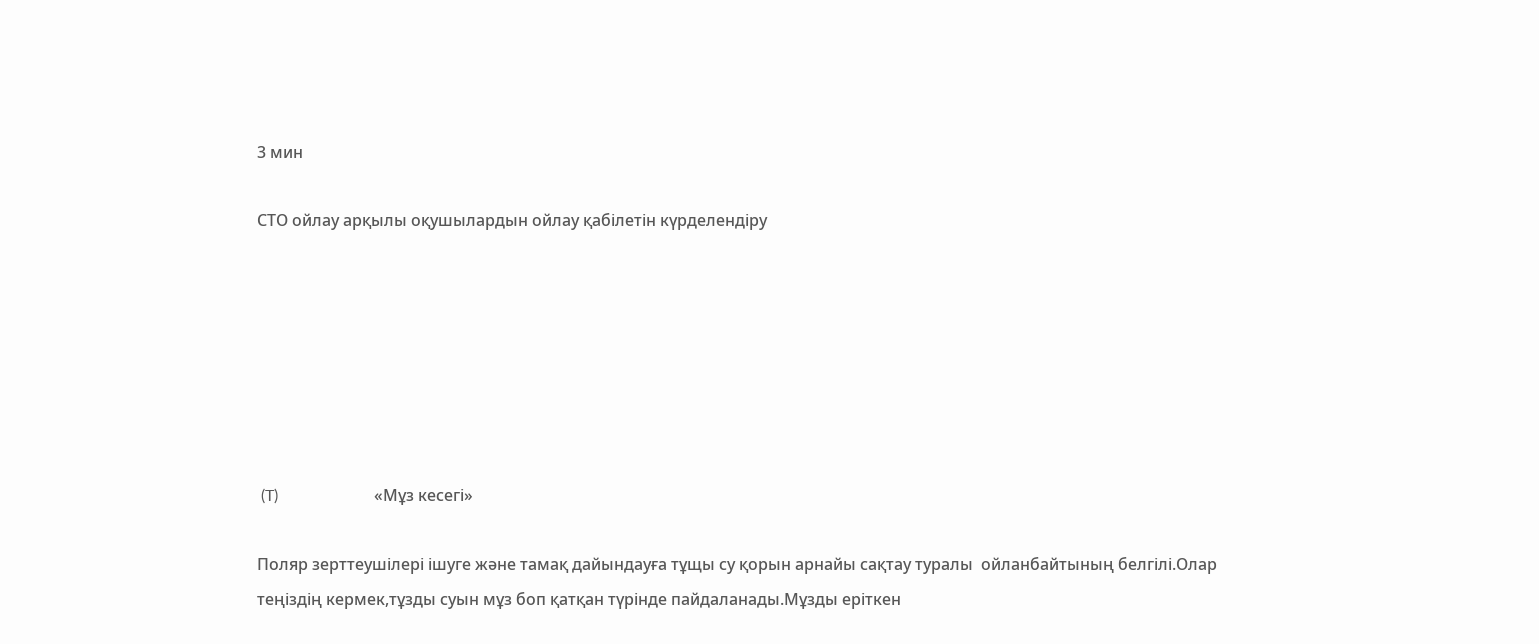3 мин

СТО ойлау арқылы оқушылардын ойлау қабілетін күрделендіру







 (T)                        «Мұз кесегі»

Поляр зерттеушілері ішуге және тамақ дайындауға тұщы су қорын арнайы сақтау туралы  ойланбайтының белгілі.Олар теңіздің кермек,тұзды суын мұз боп қатқан түрінде пайдаланады.Мұзды еріткен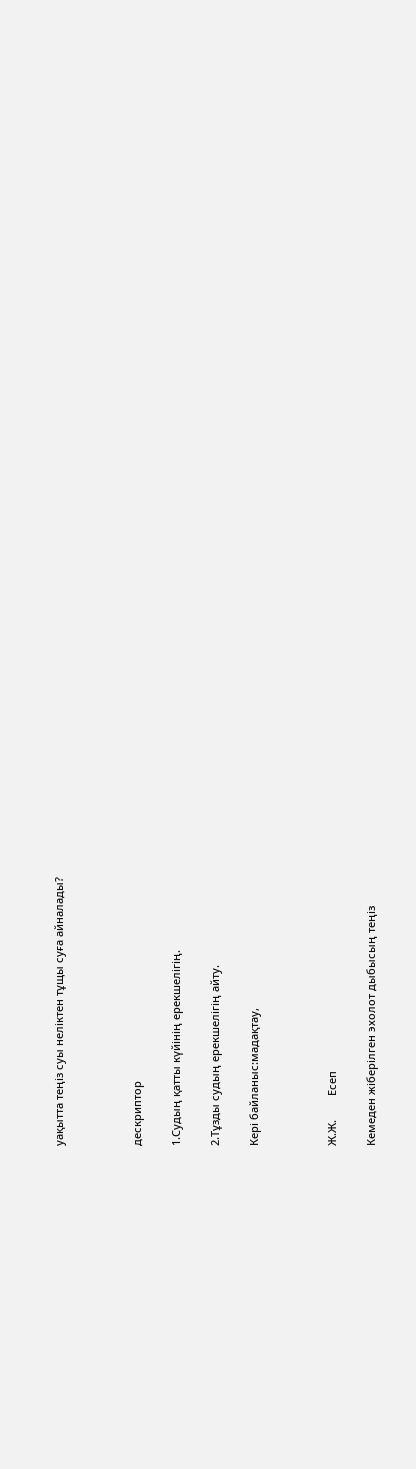уақытта теңіз суы неліктен тұщы суға айналады?



дескриптор

1.Судың қатты күйінің ерекшелігің.

2.Тұзды судың ерекшелігің айту.

Кері байланыс:мадақтау,



Ж.Ж.        Есеп

Кемеден жіберілген эхолот дыбысың теңіз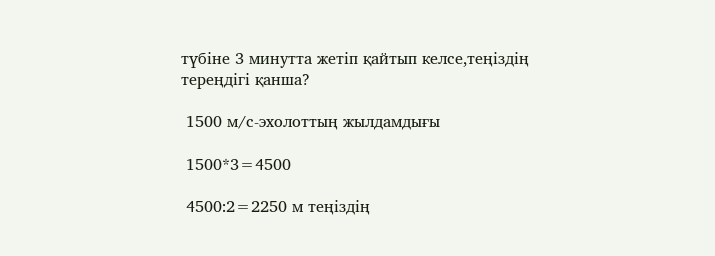түбіне 3 минутта жетіп қайтып келсе,теңіздің тереңдігі қанша?

 1500 м/с-эхолоттың жылдамдығы

 1500*3=4500

 4500:2=2250 м теңіздің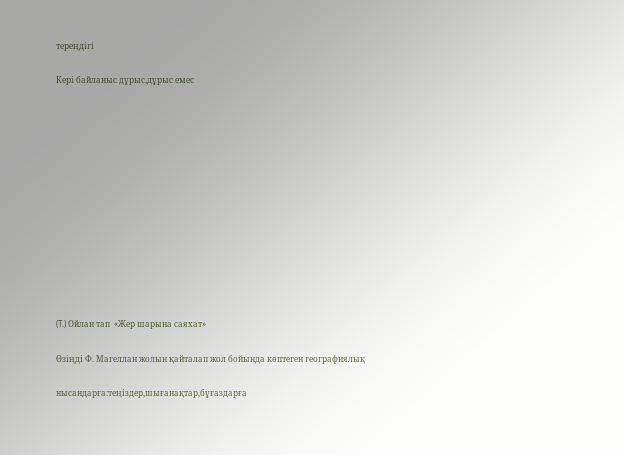тереңдігі

Кері байланыс дұрыс,дұрыс емес













(T.) Ойлан тап  «Жер шарына саяхат»

Өзіңді Ф. Магеллан жолын қайталап жол бойында көптеген географиялық

нысандарға:теңіздер,шығанақтар,бұғаздарға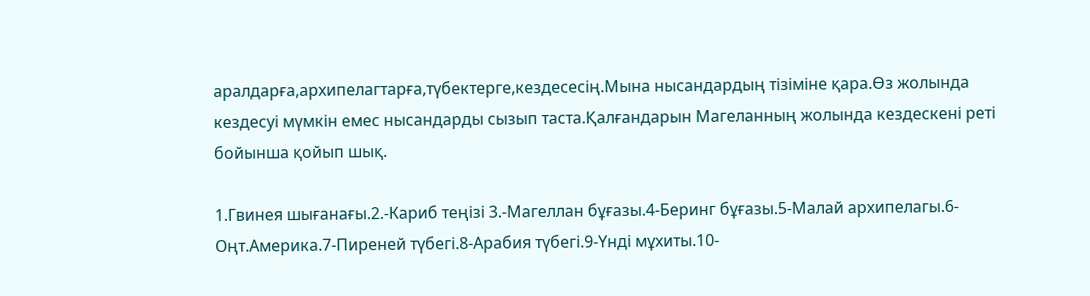аралдарға,архипелагтарға,түбектерге,кездесесің.Мына нысандардың тізіміне қара.Өз жолында кездесуі мүмкін емес нысандарды сызып таста.Қалғандарын Магеланның жолында кездескені реті бойынша қойып шық.

1.Гвинея шығанағы.2.-Кариб теңізі 3.-Магеллан бұғазы.4-Беринг бұғазы.5-Малай архипелагы.6-Оңт.Америка.7-Пиреней түбегі.8-Арабия түбегі.9-Үнді мұхиты.10-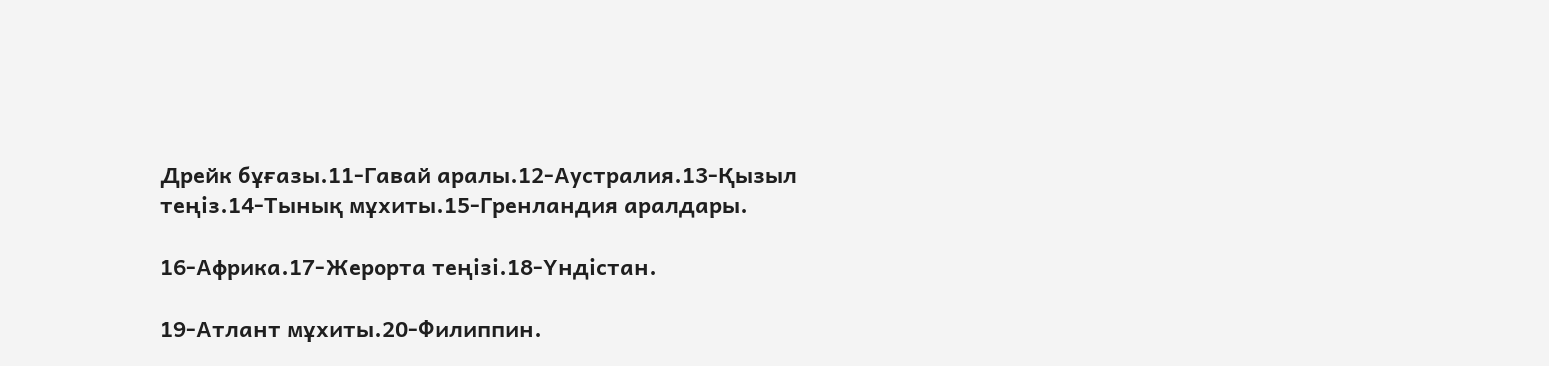Дрейк бұғазы.11-Гавай аралы.12-Аустралия.13-Қызыл теңіз.14-Тынық мұхиты.15-Гренландия аралдары.

16-Африка.17-Жерорта теңізі.18-Үндістан.

19-Атлант мұхиты.20-Филиппин.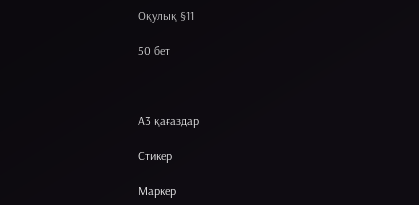Оқулық §11

50 бет



А3 қағаздар

Стикер

Маркер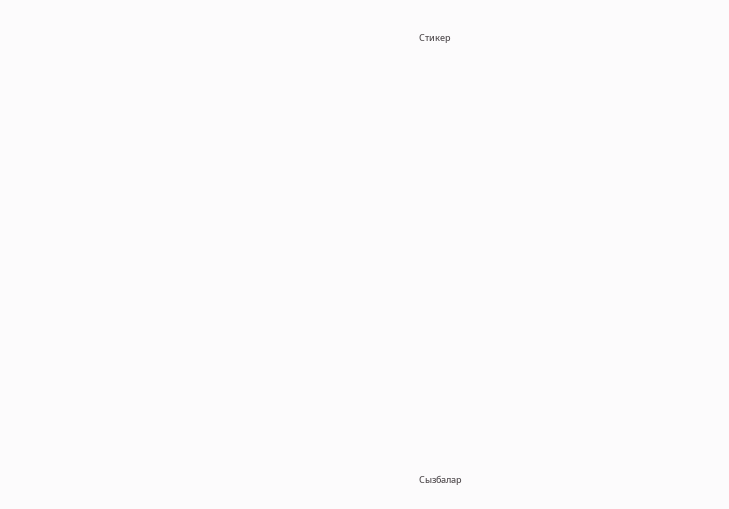Стикер





















Сызбалар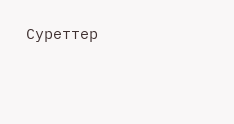Суреттер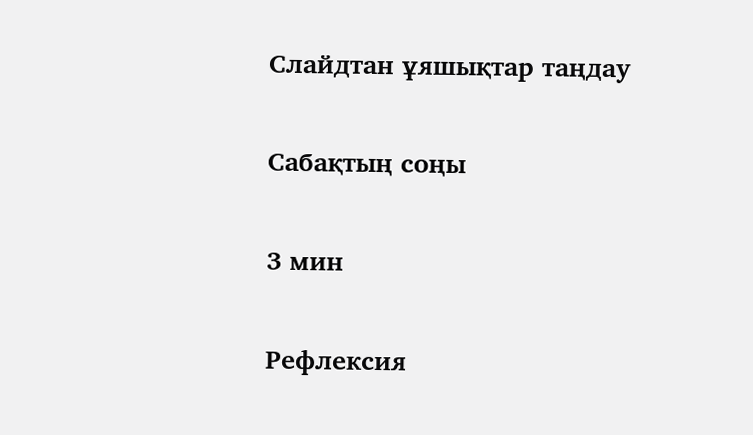Слайдтан ұяшықтар таңдау

Сабақтың соңы

3 мин

Рефлексия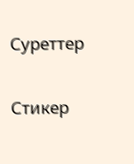Суреттер

Стикер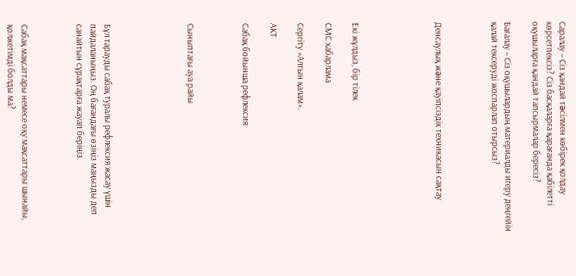Саралау – Сіз қандай тəсілмен көбірек қолдау көрсетпексіз? Сіз басқаларға қарағанда қабілетті оқушыларға қандай тапсырмалар бересіз?

Бағалау – Сіз оқушылардың материалды игеру деңгейін қалай тексеруді жоспарлап отырсыз?



Денсаулық жəне қауіпсіздік техникасын сақтау





Екі жұлдыз, бір тілек

СМС хабарлама

Сергіту «Алтын қалам».

АКТ

Сабақ бойынша рефлексия



Сыныптағы ауа райы





Бұл тарауды сабақ туралы рефлексия жасау үшін пайдаланыңыз. Оң бағандағы өзіңіз маңызды деп санайтын сұрақтарға жауап беріңіз.



Сабақ мақсаттары немесе оқу мақсаттары шынайы, қолжетімді болды ма?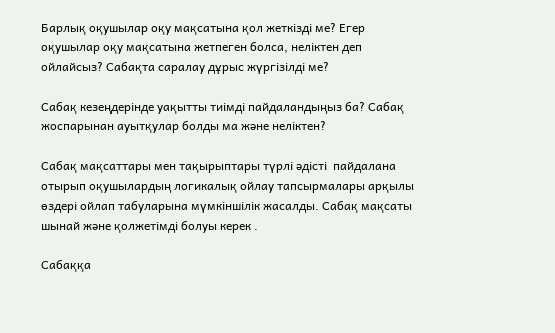Барлық оқушылар оқу мақсатына қол жеткізді ме? Егер оқушылар оқу мақсатына жетпеген болса, неліктен деп ойлайсыз? Сабақта саралау дұрыс жүргізілді ме?

Сабақ кезеңдерінде уақытты тиімді пайдаландыңыз ба? Сабақ жоспарынан ауытқулар болды ма және неліктен?

Сабақ мақсаттары мен тақырыптары түрлі әдісті  пайдалана отырып оқушылардың логикалық ойлау тапсырмалары арқылы өздері ойлап табуларына мүмкіншілік жасалды. Сабақ мақсаты шынай және қолжетімді болуы керек .

Сабаққа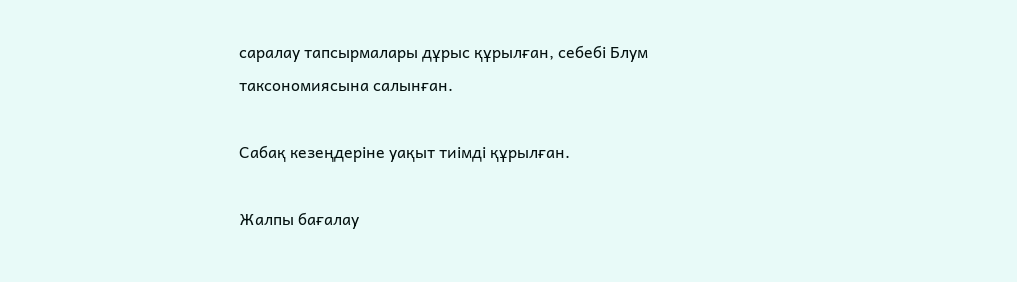саралау тапсырмалары дұрыс құрылған, себебі Блум таксономиясына салынған.

Сабақ кезеңдеріне уақыт тиімді құрылған.

Жалпы бағалау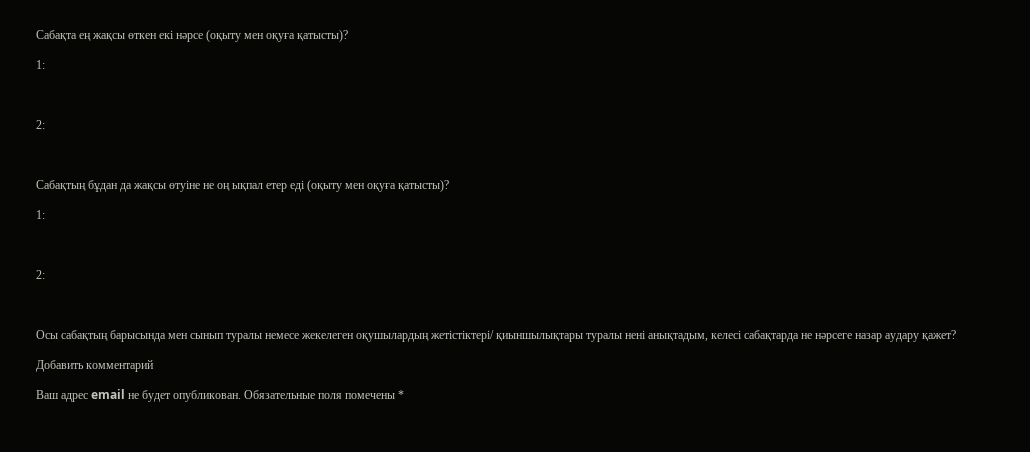Сабақта ең жақсы өткен екі нәрсе (оқыту мен оқуға қатысты)?

1:



2:



Сабақтың бұдан да жақсы өтуіне не оң ықпал етер еді (оқыту мен оқуға қатысты)?

1:



2:



Осы сабақтың барысында мен сынып туралы немесе жекелеген оқушылардың жетістіктері/ қиыншылықтары туралы нені анықтадым, келесі сабақтарда не нәрсеге назар аудару қажет?

Добавить комментарий

Ваш адрес email не будет опубликован. Обязательные поля помечены *